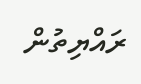ރައްޔިތުން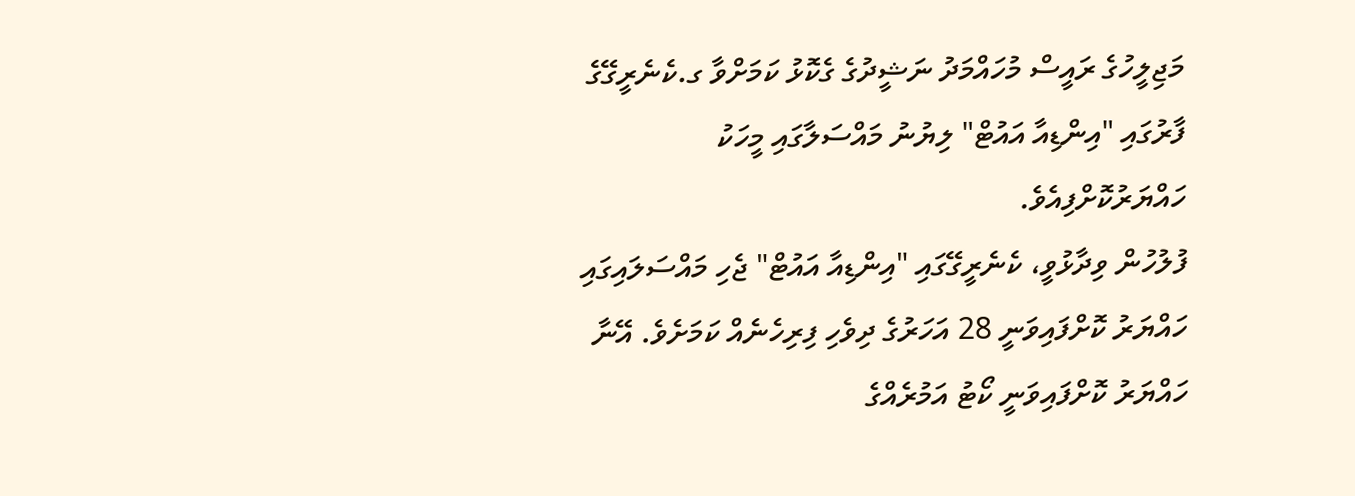މަޖިލީހުގެ ރައީސް މުހައްމަދު ނަޝީދުގެ ގެކޮޅު ކަމަށްވާ ގ.ކެނެރީގޭގެ ފާރުގައި "އިންޑިއާ އައުޓް" ލިޔުނު މައްސަލާގައި މީހަކު ހައްޔަރުކޮށްފިއެވެ.
ފުލުހުން ވިދާޅުވީ، ކެނެރީގޭގައި "އިންޑިއާ އައުޓް" ޖެހި މައްސަލައިގައި ހައްޔަރު ކޮށްފައިވަނީ 28 އަހަރުގެ ދިވެހި ފިރިހެނެއް ކަމަށެވެ. އޭނާ ހައްޔަރު ކޮށްފައިވަނީ ކޯޓު އަމުރެއްގެ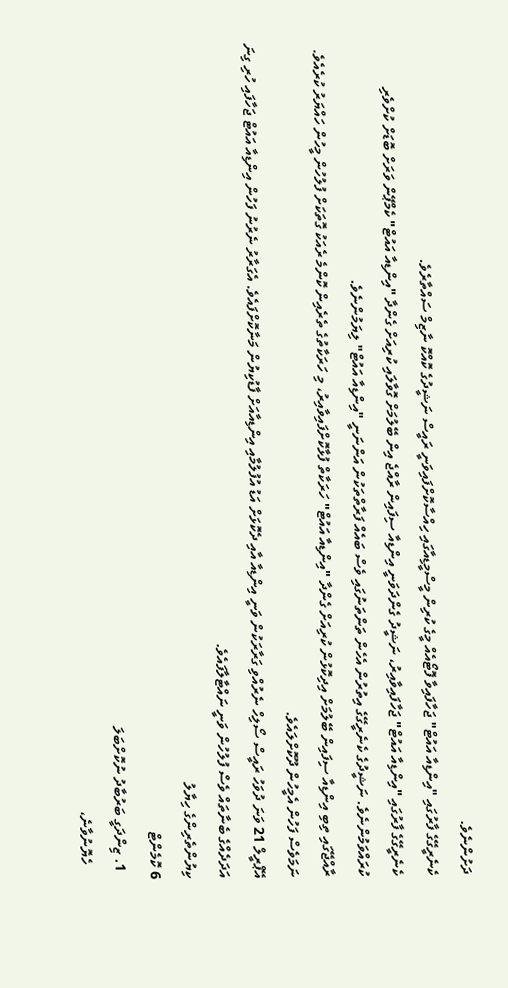ދަށުންނެވެ.
ކެނެރީގޭގެ ފާރުގައި "އިންޑިއާ އައުޓް" ޖަހާފައިވާ ފޮޓޯއެއް މީގެ ކުރިން މީސްމީޑިއާގައި ހިއްސާކޮށްފައިވަނީ ރައީސް ނަޝީދުގެ ކޮއްކޮ ނާޒިމް ސައްތާރެވެ.
ކެނެރީގޭގެ ފާރުގައި "އިންޑިއާ އައުޓް" ޖަހާފައިވާއިރު، ނަޝީދު ގެންދަވަނީ އިންޑިއާ ސިފައިން ރާއްޖެ އިން ބޭލުމަށް ގޮވާލައި ކުރިއަށް ގެންދާ "އިންޑިއާ އައުޓް" ކެމްޕޭން ވަރަށް ބޮޑަށް ކުށްވެރި ކުރައްވަމުންނެވެ. ނަޝީދުގެ ކެނެރީގޭގެ އިތުރުން އެހެން ތަންތަނުގައި ވެސް ބައެއް ފަރާތްތަކުން އަންނަނީ "އިންޑިއާ އައުޓް" ލިޔަމުންނެވެ.
ރާއްޖޭގައި ތިބި އިންޑިއާ ސިފައިން ބޭލުމަށް އިދިކޮޅުން ކުރިއަށް ގެންދާ "އިންޑިއާ އައުޓް" ހަރަކާތް ފުޅާކޮށްފައިވާއިރު، މި ހަރަކާތުގެ ތެރެއިން ކޮންމެ ރެއަކު ގޮތަކަށް ފުލުހުން މީހުން ހައްޔަރު ކުރެއެވެ. ނަމަވެސް ފަހުން އެމީހުން ދޫކޮށްލައެވެ.
އޭޕްރީލް 21 ވަނަ ދުވަހު ރައީސް ސޯލިހް ނެރުއްވި ގަރާރަކުން ވަނީ އިންޑިއާ އާއި ދެކޮޅަށް އަޑު އުފުލުމާއި އިންޑިއާއަށް ފާޑުކިޔުން މަނާކޮށްފައެވެ. އެގަރާރު ނެރުނު ފަހުން އިންޑިއާ އައުޓް ޖަހާފައި ހުރި ގިނަ އަދަދެއްގެ ބެނާތައް ވެސް ފުލުހުން ވަނީ ނައްޓާލާފައެވެ.
ކިޔުންތެރިންގެ ހިޔާލު
6 ކޮމެންޓް
  1. ޒިންދަގީ ބަރުބާދު ނުކޮށްބަލަ
    ހެޔޮނުވާނެ،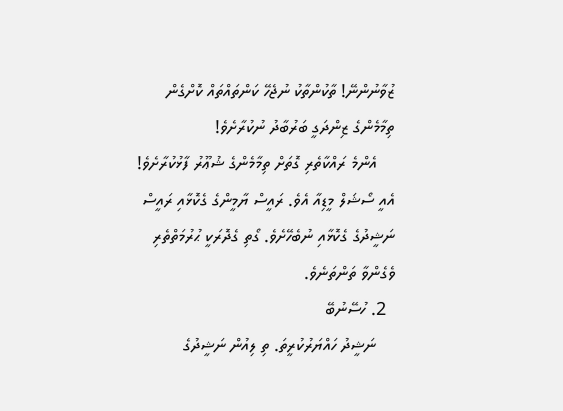ޒުވާނުންނޭ! ތާކުންތާކު ނުޖެހޭ ކަންތައްތައް ކޮށްގެން ތިމާމެންގެ ޒިންދަގީ ބަރުބާދު ނުކުރާށެވެ!
    އެންމެ ރައްކާތެރި ގޮތަށް ތިމާމެންގެ ޝުޢޫރު ފާޅުކުރާށެވެ! އެއީ ސޯޝަލް މީޑިއާ އެވެ. ރައީސް ޔާމީންގެ ގެކޮޅާއި ރައީސް ނަޝީދުގެ ގެކޮޅާއި ނުބެހޭށެވެ. ގޯތި ގެދޮރަކީ ޙުރުމަތްތެރި ވެގެންވާ ތަންތަނެވެ.
  2. ހުސޭނުބޭ
    ނަޝީދު ހައްޔަރުކުރީތަ. ތި ލިއުން ނަޝީދުގެ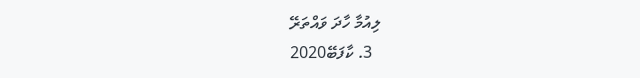ލިއުމާ ހާދަ ވައްތަރޭ
  3. ކާފަބޭ2020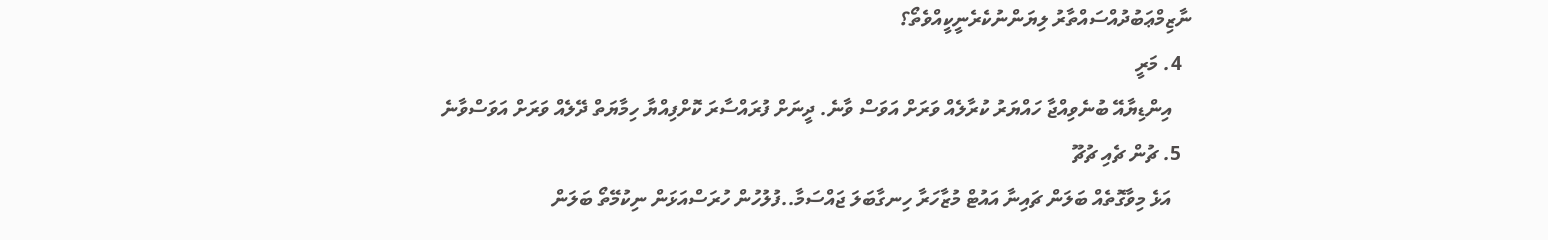ނާޒިމްޢަބުދުއްސައްތާރު ލިޔަންނުކެރެނީކީއްވެތޯ؟
  4. މަރީ
    އިންޑިޔާއޭ ބުނެވިއްޖާ ހައްޔަރު ކުރާލެއް ވަރަށް އަވަސް ވާނެ. ދީނަށް ފުރައްސާރަ ކޮށްފިއްޔާ ހިމާޔަތް ދޭލެއް ވަރަށް އަވަސްވާނެ
  5. ޗުން ޗެއި ޗުޗޫ
    އަޅެ މިވާގޮތެއް ބަލަން ޗައިނާ އައުޓް މުޒާހަރާ ހިނގާބަލަ ޖައްސަމާ..ފުލުހުން ހުރަސްއަޅަން ނިކުމޭތޯ ބަލަން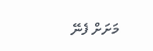މަށަށް ފެނޭ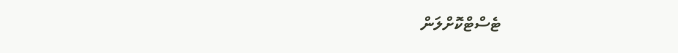ޓެސްޓްކޮށްލަން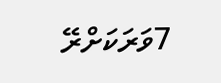7ވަރަކަށްރޭ